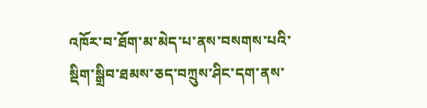འཁོར་བ་ཐོག་མ་མེད་པ་ནས་བསགས་པའི་སྡིག་སྒྲིབ་ཐམས་ཅད་བཀྲུས་ཤིང་དག་ནས་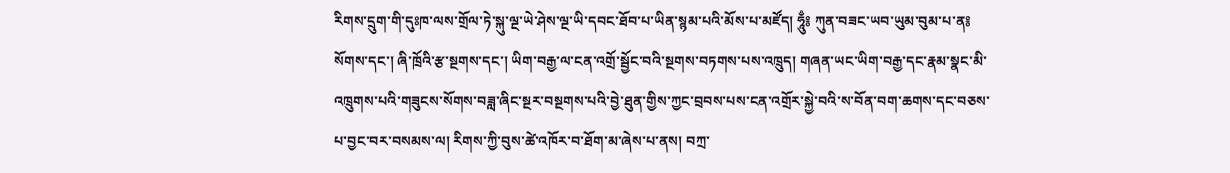རིགས་དྲུག་གི་དུཿཁ་ལས་གྲོལ་ཏེ་སྐུ་ལྔ་ཡེ་ཤེས་ལྔ་ཡི་དབང་ཐོབ་པ་ཡིན་སྙམ་པའི་མོས་པ་མཛོད། ཧཱུྃ༔ ཀུན་བཟང་ཡབ་ཡུམ་བུམ་པ་ན༔ སོགས་དང་། ཞི་ཁྲོའི་རྩ་སྔགས་དང་། ཡིག་བརྒྱ་ལ་ངན་འགྲོ་སྦྱོང་བའི་སྔགས་བཏགས་པས་འཁྲུད། གཞན་ཡང་ཡིག་བརྒྱ་དང་རྣམ་སྣང་མི་འཁྲུགས་པའི་གཟུངས་སོགས་བཟླ་ཞིང་སྔར་བསྔགས་པའི་བྱེ་ཐུན་གྱིས་ཀྱང་བྲབས་པས་ངན་འགྲོར་སྐྱེ་བའི་ས་བོན་བག་ཆགས་དང་བཅས་པ་བྱང་བར་བསམས་ལ། རིགས་ཀྱི་བུས་ཚེ་འཁོར་བ་ཐོག་མ་ཞེས་པ་ནས། བཀྲ་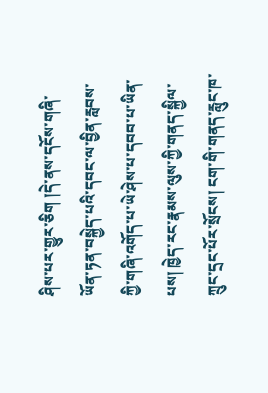ཤིས་པར་གྱུར་ཅིག །དེ་ནས་དངོས་གཞི་ཡོན་ཏན་བསྐྱེད་པའི་དབང་ལ་བྱིན་རླབས་ཀྱི་གཞི་འགོད་པ་ཡེ་ཤེས་པ་དབབ་པ་ཡིན་པས། ཁྱེད་རང་རྣམས་ལུས་ཀྱི་གནད་སྐྱིལ་ཀྲུང་དྲང་པོར་སྲོངས། ངག་གི་གནད་རླུང་ཁ་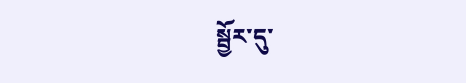སྦྱོར་དུ་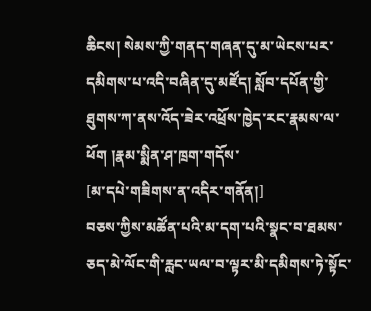ཆིངས། སེམས་ཀྱི་གནད་གཞན་དུ་མ་ཡེངས་པར་དམིགས་པ་འདི་བཞིན་དུ་མཛོད། སློབ་དཔོན་གྱི་ཐུགས་ཀ་ནས་འོད་ཟེར་འཕྲོས་ཁྱེད་རང་རྣམས་ལ་ཕོག །རྣམ་སྨིན་ཤ་ཁྲག་གདོས་
[མ་དཔེ་གཟིགས་ན་འདིར་གནོན།]
བཅས་ཀྱིས་མཚོན་པའི་མ་དག་པའི་སྣང་བ་ཐམས་ཅད་མེ་ལོང་གི་རླང་ཡལ་བ་ལྟར་མི་དམིགས་ཏེ་སྟོང་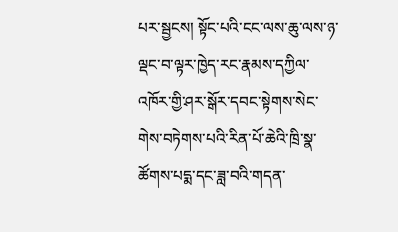པར་སྦྱངས། སྟོང་པའི་ངང་ལས་ཆུ་ལས་ཉ་ལྡང་བ་ལྟར་ཁྱེད་རང་རྣམས་དཀྱིལ་འཁོར་གྱི་ཤར་སྒོར་དབང་སྟེགས་སེང་གེས་བཏེགས་པའི་རིན་པོ་ཆེའི་ཁྲི་སྣ་ཚོགས་པདྨ་དང་ཟླ་བའི་གདན་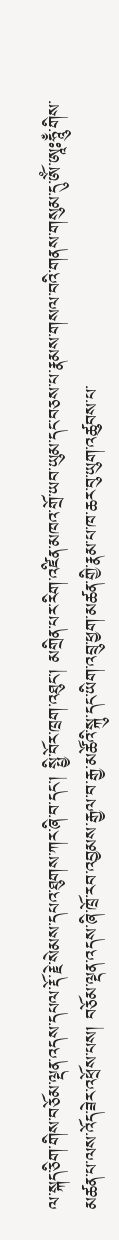ལ་སྐད་ཅིག་གིས་བཅོམ་ལྡན་འདས་དཔལ་རྡོ་རྗེ་སེམས་དཔའ་ཐུགས་ཀར་ཞི་བ་དང་། སྤྱི་བོར་ཁྲག་འཐུང་། མགྲིན་པར་རིག་འཛིན་མཁའ་གྲོ་ཡབ་ཡུམ་དང་བཅས་པ་རྣམས་གསལ་བའི་གནས་གསུམ་དུ་ཨོཾ་ཨཱཿཧཱུྃ་གིས་མཚན་པ་ལས་འོད་ཟེར་འཕྲོས་པས། བཅོམ་ལྡན་འདས་ཞི་ཁྲོ་རབ་འབྱམས་རྒྱལ་བ་རྒྱ་མཚོའི་སྐུ་དང་ཡིག་འབྲུ་ཕྱག་མཚན་གྱི་རྣམ་པ་ཁ་ཆར་བུ་ཡུག་འཚུབས་པ་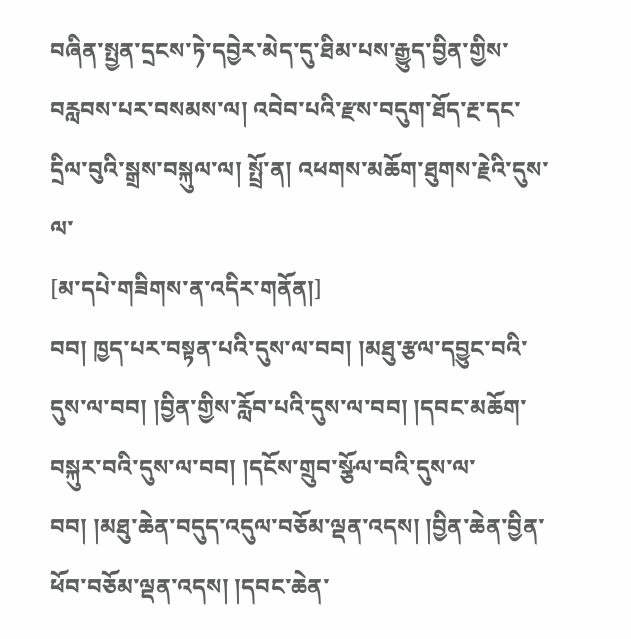བཞིན་སྤྱན་དྲངས་ཏེ་དབྱེར་མེད་དུ་ཐིམ་པས་རྒྱུད་བྱིན་གྱིས་བརླབས་པར་བསམས་ལ། འབེབ་པའི་རྫས་བདུག་ཐོད་རྔ་དང་དྲིལ་བུའི་སྒྲས་བསྐུལ་ལ། སྤྲོ་ན། འཕགས་མཆོག་ཐུགས་རྗེའི་དུས་ལ་
[མ་དཔེ་གཟིགས་ན་འདིར་གནོན།]
བབ། ཁྱད་པར་བསྟན་པའི་དུས་ལ་བབ། །མཐུ་རྩལ་དབྱུང་བའི་དུས་ལ་བབ། །བྱིན་གྱིས་རློབ་པའི་དུས་ལ་བབ། །དབང་མཆོག་བསྐུར་བའི་དུས་ལ་བབ། །དངོས་གྲུབ་སྩོལ་བའི་དུས་ལ་བབ། །མཐུ་ཆེན་བདུད་འདུལ་བཅོམ་ལྡན་འདས། །བྱིན་ཆེན་བྱིན་ཕོབ་བཅོམ་ལྡན་འདས། །དབང་ཆེན་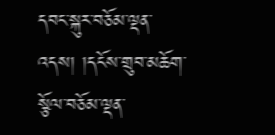དབང་སྐུར་བཅོམ་ལྡན་འདས། །དངོས་གྲུབ་མཆོག་སྩོལ་བཅོམ་ལྡན་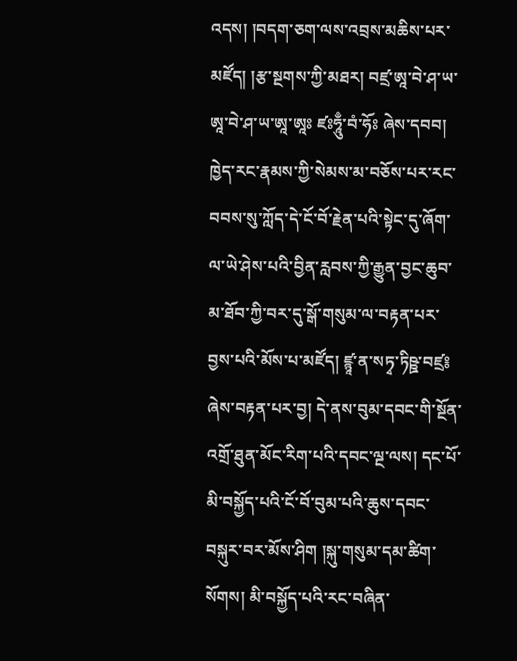འདས། །བདག་ཅག་ལས་འབྲས་མཆིས་པར་མཛོད། །རྩ་སྔགས་ཀྱི་མཐར། བཛྲ་ཨཱ་བེ་ཤ་ཡ་ཨཱ་བེ་ཤ་ཡ་ཨཱ་ཨཱཿ ཛཿཧཱུྃ་བཾ་ཧོཿ ཞེས་དབབ། ཁྱེད་རང་རྣམས་ཀྱི་སེམས་མ་བཅོས་པར་རང་བབས་སུ་ཀློད་དེ་ངོ་བོ་རྗེན་པའི་སྟེང་དུ་ཞོག་ལ་ཡེ་ཤེས་པའི་བྱིན་རླབས་ཀྱི་རྒྱུན་བྱང་ཆུབ་མ་ཐོབ་ཀྱི་བར་དུ་སྒོ་གསུམ་ལ་བརྟན་པར་བྱས་པའི་མོས་པ་མཛོད། ཛྙཱ་ན་སཏྭ་ཏིཥྛ་བཛྲ༔ ཞེས་བརྟན་པར་བྱ། དེ་ནས་བུམ་དབང་གི་སྔོན་འགྲོ་ཐུན་མོང་རིག་པའི་དབང་ལྔ་ལས། དང་པོ་མི་བསྐྱོད་པའི་ངོ་བོ་བུམ་པའི་ཆུས་དབང་བསྐུར་བར་མོས་ཤིག །སྐུ་གསུམ་དམ་ཚིག་སོགས། མི་བསྐྱོད་པའི་རང་བཞིན་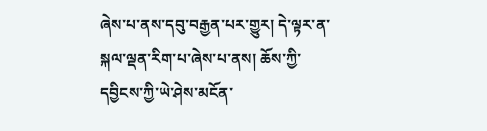ཞེས་པ་ནས་དབུ་བརྒྱན་པར་གྱུར། དེ་ལྟར་ན་སྐལ་ལྡན་རིག་པ་ཞེས་པ་ནས། ཆོས་ཀྱི་དབྱིངས་ཀྱི་ཡེ་ཤེས་མངོན་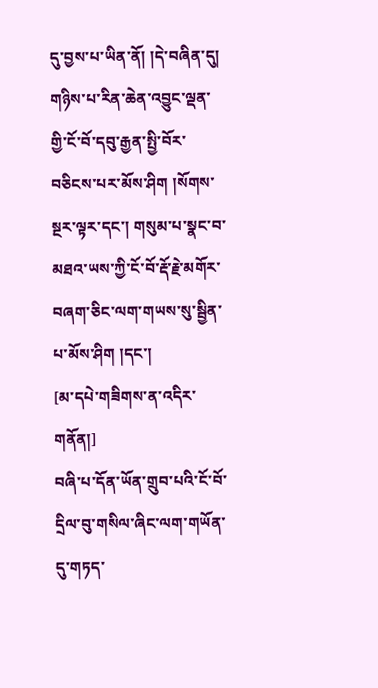དུ་བྱས་པ་ཡིན་ནོ། །དེ་བཞིན་དུ། གཉིས་པ་རིན་ཆེན་འབྱུང་ལྡན་གྱི་ངོ་བོ་དབུ་རྒྱན་སྤྱི་བོར་བཅིངས་པར་མོས་ཤིག །སོགས་སྔར་ལྟར་དང་། གསུམ་པ་སྣང་བ་མཐའ་ཡས་ཀྱི་ངོ་བོ་རྡོ་རྗེ་མགོར་བཞག་ཅིང་ལག་གཡས་སུ་སྦྱིན་པ་མོས་ཤིག །དང་།
[མ་དཔེ་གཟིགས་ན་འདིར་གནོན།]
བཞི་པ་དོན་ཡོན་གྲུབ་པའི་ངོ་བོ་དྲིལ་བུ་གསིལ་ཞིང་ལག་གཡོན་དུ་གཏད་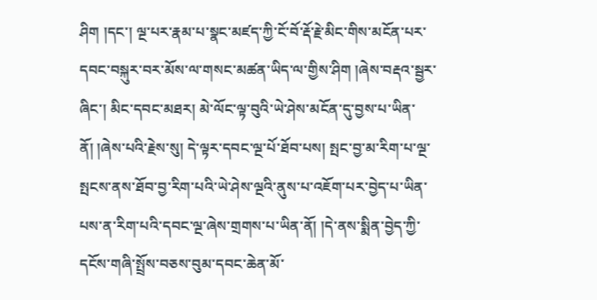ཤིག །དང་། ལྔ་པར་རྣམ་པ་སྣང་མཛད་ཀྱི་ངོ་བོ་རྡོ་རྗེ་མིང་གིས་མངོན་པར་དབང་བསྐུར་བར་མོས་ལ་གསང་མཚན་ཡིད་ལ་གྱིས་ཤིག །ཞེས་བརྡའ་སྦྱར་ཞིང་། མིང་དབང་མཐར། མེ་ལོང་ལྟ་བུའི་ཡེ་ཤེས་མངོན་དུ་བྱས་པ་ཡིན་ནོ། །ཞེས་པའི་རྗེས་སུ། དེ་ལྟར་དབང་ལྔ་པོ་ཐོབ་པས། སྤང་བྱ་མ་རིག་པ་ལྔ་སྤངས་ནས་ཐོབ་བྱ་རིག་པའི་ཡེ་ཤེས་ལྔའི་ནུས་པ་འཇོག་པར་བྱེད་པ་ཡིན་པས་ན་རིག་པའི་དབང་ལྔ་ཞེས་གྲགས་པ་ཡིན་ནོ། །དེ་ནས་སྨིན་བྱེད་ཀྱི་དངོས་གཞི་སྤྲོས་བཅས་བུམ་དབང་ཆེན་མོ་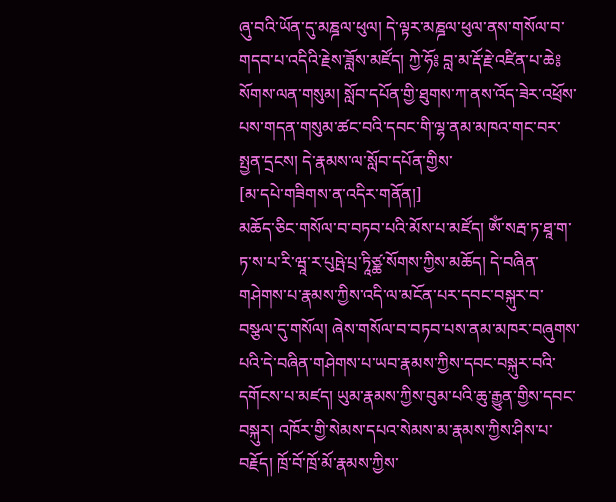ཞུ་བའི་ཡོན་དུ་མཎྜལ་ཕུལ། དེ་ལྟར་མཎྜལ་ཕུལ་ནས་གསོལ་བ་གདབ་པ་འདིའི་རྗེས་ཟློས་མཛོད། ཀྱེ་ཧོ༔ བླ་མ་རྡོ་རྗེ་འཛིན་པ་ཆེ༔ སོགས་ལན་གསུམ། སློབ་དཔོན་གྱི་ཐུགས་ཀ་ནས་འོད་ཟེར་འཕྲོས་པས་གདན་གསུམ་ཚང་བའི་དབང་གི་ལྷ་ནམ་མཁའ་གང་བར་སྤྱན་དྲངས། དེ་རྣམས་ལ་སློབ་དཔོན་གྱིས་
[མ་དཔེ་གཟིགས་ན་འདིར་གནོན།]
མཆོད་ཅིང་གསོལ་བ་བཏབ་པའི་མོས་པ་མཛོད། ཨོཾ་སརྦ་ཏ་ཐཱ་ག་ཏ་ས་པ་རི་ཝཱ་ར་པུཥྤེ་པྲ་ཏཱིཙྪ་སོགས་ཀྱིས་མཆོད། དེ་བཞིན་གཤེགས་པ་རྣམས་ཀྱིས་འདི་ལ་མངོན་པར་དབང་བསྐུར་བ་བསྩལ་དུ་གསོལ། ཞེས་གསོལ་བ་བཏབ་པས་ནམ་མཁར་བཞུགས་པའི་དེ་བཞིན་གཤེགས་པ་ཡབ་རྣམས་ཀྱིས་དབང་བསྐུར་བའི་དགོངས་པ་མཛད། ཡུམ་རྣམས་ཀྱིས་བུམ་པའི་ཆུ་རྒྱུན་གྱིས་དབང་བསྐུར། འཁོར་གྱི་སེམས་དཔའ་སེམས་མ་རྣམས་ཀྱིས་ཤིས་པ་བརྗོད། ཁྲོ་བོ་ཁྲོ་མོ་རྣམས་ཀྱིས་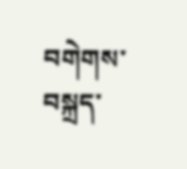བགེགས་བསྐྲད་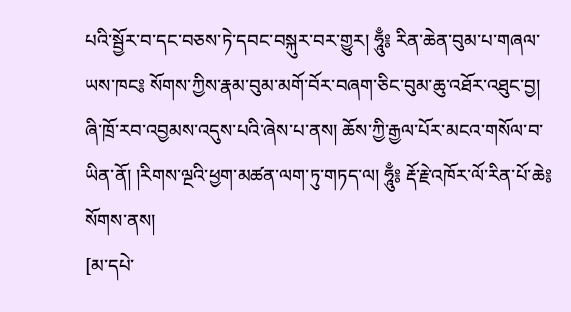པའི་སྦྱོར་བ་དང་བཅས་ཏེ་དབང་བསྐུར་བར་གྱུར། ཧཱུྃ༔ རིན་ཆེན་བུམ་པ་གཞལ་ཡས་ཁང༔ སོགས་ཀྱིས་རྣམ་བུམ་མགོ་བོར་བཞག་ཅིང་བུམ་ཆུ་འཐོར་འཐུང་བྱ། ཞི་ཁྲོ་རབ་འབྱམས་འདུས་པའི་ཞེས་པ་ནས། ཆོས་ཀྱི་རྒྱལ་པོར་མངའ་གསོལ་བ་ཡིན་ནོ། །རིགས་ལྔའི་ཕྱག་མཚན་ལག་ཏུ་གཏད་ལ། ཧཱུྃ༔ རྡོ་རྗེ་འཁོར་ལོ་རིན་པོ་ཆེ༔ སོགས་ནས།
[མ་དཔེ་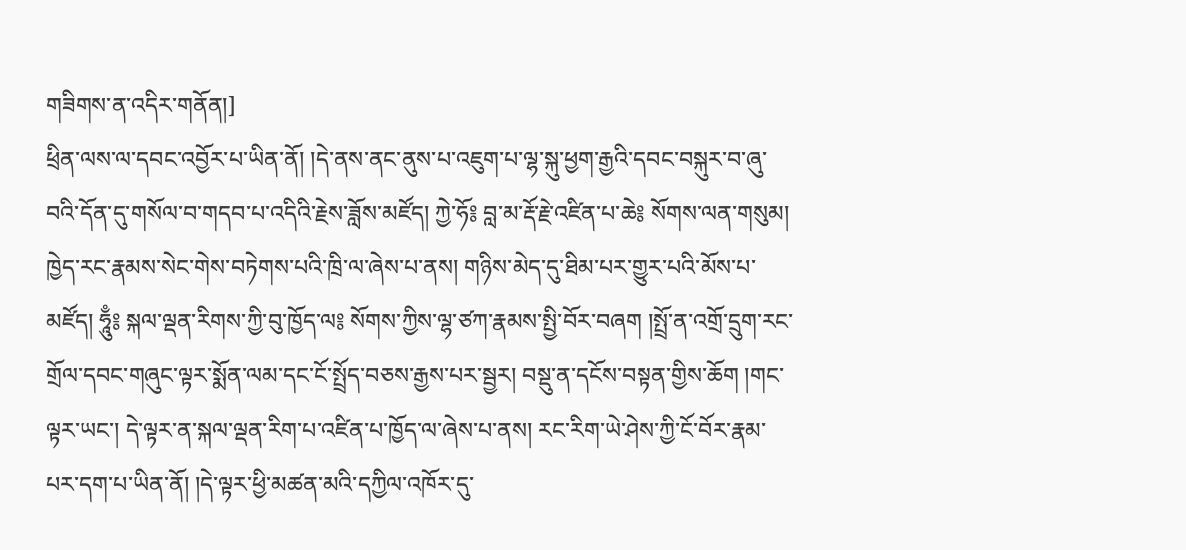གཟིགས་ན་འདིར་གནོན།]
ཕྲིན་ལས་ལ་དབང་འབྱོར་པ་ཡིན་ནོ། །དེ་ནས་ནང་ནུས་པ་འཇུག་པ་ལྷ་སྐུ་ཕྱག་རྒྱའི་དབང་བསྐུར་བ་ཞུ་བའི་དོན་དུ་གསོལ་བ་གདབ་པ་འདིའི་རྗེས་ཟློས་མཛོད། ཀྱེ་ཧོ༔ བླ་མ་རྡོ་རྗེ་འཛིན་པ་ཆེ༔ སོགས་ལན་གསུམ། ཁྱེད་རང་རྣམས་སེང་གེས་བཏེགས་པའི་ཁྲི་ལ་ཞེས་པ་ནས། གཉིས་མེད་དུ་ཐིམ་པར་གྱུར་པའི་མོས་པ་མཛོད། ཧཱུྃ༔ སྐལ་ལྡན་རིགས་ཀྱི་བུ་ཁྱོད་ལ༔ སོགས་ཀྱིས་ལྷ་ཙཀ་རྣམས་སྤྱི་བོར་བཞག །སྤྲོ་ན་འགྲོ་དྲུག་རང་གྲོལ་དབང་གཞུང་ལྟར་སྨོན་ལམ་དང་ངོ་སྤྲོད་བཅས་རྒྱས་པར་སྦྱར། བསྡུ་ན་དངོས་བསྟན་གྱིས་ཆོག །གང་ལྟར་ཡང་། དེ་ལྟར་ན་སྐལ་ལྡན་རིག་པ་འཛིན་པ་ཁྱོད་ལ་ཞེས་པ་ནས། རང་རིག་ཡེ་ཤེས་ཀྱི་ངོ་བོར་རྣམ་པར་དག་པ་ཡིན་ནོ། །དེ་ལྟར་ཕྱི་མཚན་མའི་དཀྱིལ་འཁོར་དུ་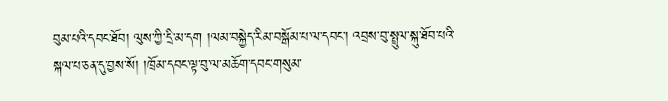བུམ་པའི་དབང་ཐོབ། ལུས་ཀྱི་དྲི་མ་དག །ལམ་བསྐྱེད་རིམ་བསྒོམ་པ་ལ་དབང་། འབྲས་བུ་སྤྲུལ་སྐུ་ཐོབ་པའི་སྐལ་པ་ཅན་དུ་བྱས་སོ། །ཁྲོམ་དབང་ལྟ་བུ་ལ་མཆོག་དབང་གསུམ་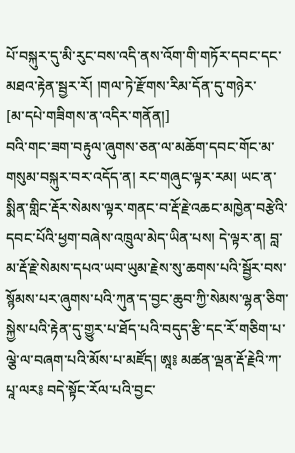པོ་བསྐུར་དུ་མི་རུང་བས་འདི་ནས་འོག་གི་གཏོར་དབང་དང་མཐའ་རྟེན་སྦྱར་རོ། །གལ་ཏེ་རྫོགས་རིམ་དོན་དུ་གཉེར་
[མ་དཔེ་གཟིགས་ན་འདིར་གནོན།]
བའི་གང་ཟག་བརྟུལ་ཞུགས་ཅན་ལ་མཆོག་དབང་གོང་མ་གསུམ་བསྐུར་བར་འདོད་ན། རང་གཞུང་ལྟར་རམ། ཡང་ན་སྨིན་གླིང་རྡོར་སེམས་ལྟར་གནང་བ་རྡོ་རྗེ་འཆང་མཁྱེན་བརྩེའི་དབང་པོའི་ཕྱག་བཞེས་འཁྲུལ་མེད་ཡིན་པས། དེ་ལྟར་ན། བླ་མ་རྡོ་རྗེ་སེམས་དཔའ་ཡབ་ཡུམ་རྗེས་སུ་ཆགས་པའི་སྦྱོར་བས་སྙོམས་པར་ཞུགས་པའི་ཀུན་ད་བྱང་ཆུབ་ཀྱི་སེམས་ལྷན་ཅིག་སྐྱེས་པའི་རྟེན་དུ་གྱུར་པ་ཐོད་པའི་བདུད་རྩི་དང་རོ་གཅིག་པ་ལྕེ་ལ་བཞག་པའི་མོས་པ་མཛོད། ཨཱ༔ མཚན་ལྡན་རྡོ་རྗེའི་ཀ་པཱ་ལར༔ བདེ་སྟོང་རོལ་པའི་བྱང་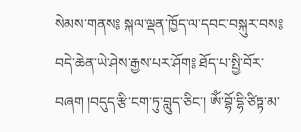སེམས་གནས༔ སྐལ་ལྡན་ཁྱོད་ལ་དབང་བསྐུར་བས༔ བདེ་ཆེན་ཡེ་ཤེས་རྒྱས་པར་ཤོག༔ ཐོད་པ་སྤྱི་བོར་བཞག །བདུད་རྩི་ངག་ཏུ་བླུད་ཅིང་། ཨོཾ་བྷོ་དྷི་ཙིཏྟ་མ་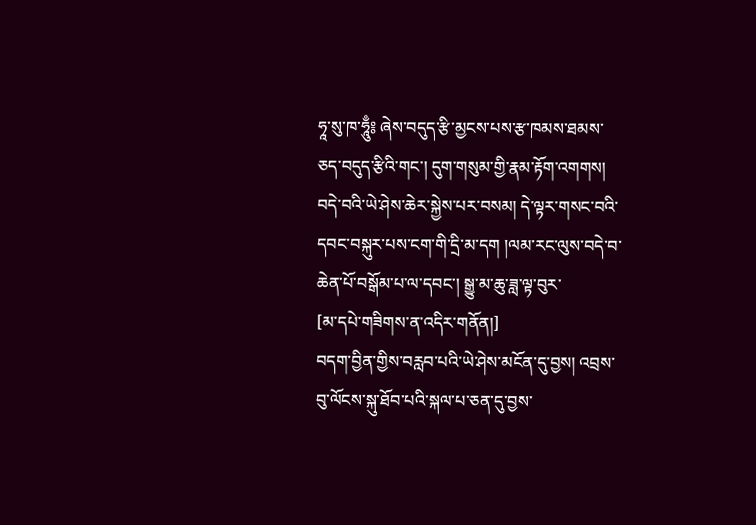ཧཱ་སུ་ཁ་ཧཱུྃ༔ ཞེས་བདུད་རྩི་མྱངས་པས་རྩ་ཁམས་ཐམས་ཅད་བདུད་རྩིའི་གང་། དུག་གསུམ་གྱི་རྣམ་རྟོག་འགགས། བདེ་བའི་ཡེ་ཤེས་ཆེར་སྐྱེས་པར་བསམ། དེ་ལྟར་གསང་བའི་དབང་བསྐུར་པས་ངག་གི་དྲི་མ་དག །ལམ་རང་ལུས་བདེ་བ་ཆེན་པོ་བསྒོམ་པ་ལ་དབང་། སྒྱུ་མ་ཆུ་ཟླ་ལྟ་བུར་
[མ་དཔེ་གཟིགས་ན་འདིར་གནོན།]
བདག་བྱིན་གྱིས་བརླབ་པའི་ཡེ་ཤེས་མངོན་དུ་བྱས། འབྲས་བུ་ལོངས་སྐུ་ཐོབ་པའི་སྐལ་པ་ཅན་དུ་བྱས་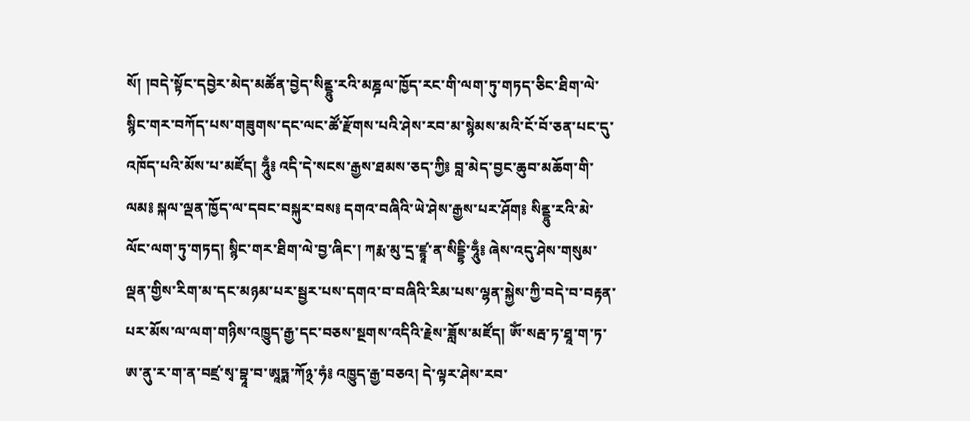སོ། །བདེ་སྟོང་དབྱེར་མེད་མཚོན་བྱེད་སིནྡྷུ་རའི་མཎྜལ་ཁྱོད་རང་གི་ལག་ཏུ་གཏད་ཅིང་ཐིག་ལེ་སྙིང་གར་བཀོད་པས་གཟུགས་དང་ལང་ཚོ་རྫོགས་པའི་ཤེས་རབ་མ་སྙེམས་མའི་ངོ་བོ་ཅན་པང་དུ་འཁོད་པའི་མོས་པ་མཛོད། ཧཱུྃ༔ འདི་དེ་སངས་རྒྱས་ཐམས་ཅད་ཀྱི༔ བླ་མེད་བྱང་ཆུབ་མཆོག་གི་ལམ༔ སྐལ་ལྡན་ཁྱོད་ལ་དབང་བསྐུར་བས༔ དགའ་བཞིའི་ཡེ་ཤེས་རྒྱས་པར་ཤོག༔ སིནྡྷུ་རའི་མེ་ལོང་ལག་ཏུ་གཏད། སྙིང་གར་ཐིག་ལེ་བྱ་ཞིང་། ཀརྨ་མུ་དྲ་ཛྙཱ་ན་སིདྡྷི་ཧཱུྃ༔ ཞེས་འདུ་ཤེས་གསུམ་ལྡན་གྱིས་རིག་མ་དང་མཉམ་པར་སྦྱར་པས་དགའ་བ་བཞིའི་རིམ་པས་ལྷན་སྐྱེས་ཀྱི་བདེ་བ་བརྟན་པར་མོས་ལ་ལག་གཉིས་འཁྱུད་རྒྱ་དང་བཅས་སྔགས་འདིའི་རྗེས་ཟློས་མཛོད། ཨོཾ་སརྦ་ཏ་ཐཱ་ག་ཏ་ཨ་ནུ་ར་ག་ན་བཛྲ་སྭ་བྷཱ་བ་ཨཱཏྨ་ཀོ྅་ཧཾ༔ འཁྱུད་རྒྱ་བཅའ། དེ་ལྟར་ཤེས་རབ་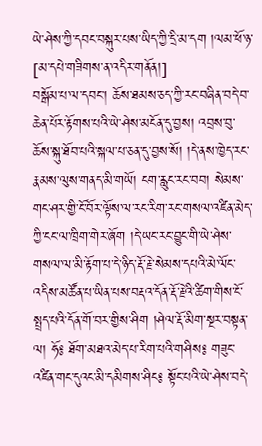ཡེ་ཤེས་ཀྱི་དབང་བསྐུར་པས་ཡིད་ཀྱི་དྲི་མ་དག །ལམ་ཕོ་ཉ་
[མ་དཔེ་གཟིགས་ན་འདིར་གནོན།]
བསྒོམ་པ་ལ་དབང་། ཆོས་ཐམས་ཅད་ཀྱི་རང་བཞིན་བདེ་བ་ཆེན་པོར་རྟོགས་པའི་ཡེ་ཤེས་མངོན་དུ་བྱས། འབྲས་བུ་ཆོས་སྐུ་ཐོབ་པའི་སྐལ་པ་ཅན་དུ་བྱས་སོ། །དེ་ནས་ཁྱེད་རང་རྣམས་ལུས་གནད་མི་གཡོ། ངག་རླུང་རང་བབ། སེམས་གང་ཤར་གྱི་ངོ་བོར་ལྟོས་ལ་རང་རིག་རང་གསལ་འཛིན་མེད་ཀྱི་ངང་ལ་ཁྲིག་གེར་ཞོག །དེ་ཡང་རང་བྱུང་གི་ཡེ་ཤེས་གསལ་ལ་མི་རྟོག་པ་དེ་ཉིད་རྡོ་རྗེ་སེམས་དཔའི་མེ་ལོང་འདིས་མཚོན་པ་ཡིན་པས་བརྡའ་དོན་རྡོ་རྗེའི་ཚིག་གིས་ངོ་སྤྲད་པའི་དོན་གོ་བར་གྱིས་ཤིག །ཤེལ་རྡོ་མིག་སྔར་བསྟན་ལ། ཧོ༔ ཐོག་མཐའ་མེད་པ་རིག་པའི་གཤིས༔ གཟུང་འཛིན་གང་དུའང་མི་དམིགས་ཤིང༔ སྟོང་པའི་ཡེ་ཤེས་བདེ་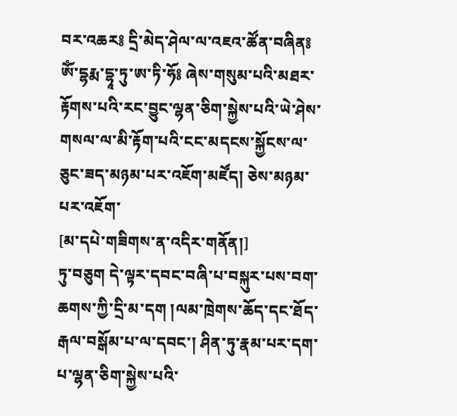བར་འཆར༔ དྲི་མེད་ཤེལ་ལ་འཇའ་ཚོན་བཞིན༔ ཨོཾ་དྷརྨ་དྷཱ་ཏུ་ཨ་ཏི་ཧོ༔ ཞེས་གསུམ་པའི་མཐར་རྟོགས་པའི་རང་བྱུང་ལྷན་ཅིག་སྐྱེས་པའི་ཡེ་ཤེས་གསལ་ལ་མི་རྟོག་པའི་ངང་མདངས་སྐྱོངས་ལ་ཅུང་ཟད་མཉམ་པར་འཇོག་མཛོད། ཅེས་མཉམ་པར་འཇོག་
[མ་དཔེ་གཟིགས་ན་འདིར་གནོན།]
ཏུ་བཅུག དེ་ལྟར་དབང་བཞི་པ་བསྐུར་པས་བག་ཆགས་ཀྱི་དྲི་མ་དག །ལམ་ཁྲེགས་ཆོད་དང་ཐོད་རྒལ་བསྒོམ་པ་ལ་དབང་། ཤིན་ཏུ་རྣམ་པར་དག་པ་ལྷན་ཅིག་སྐྱེས་པའི་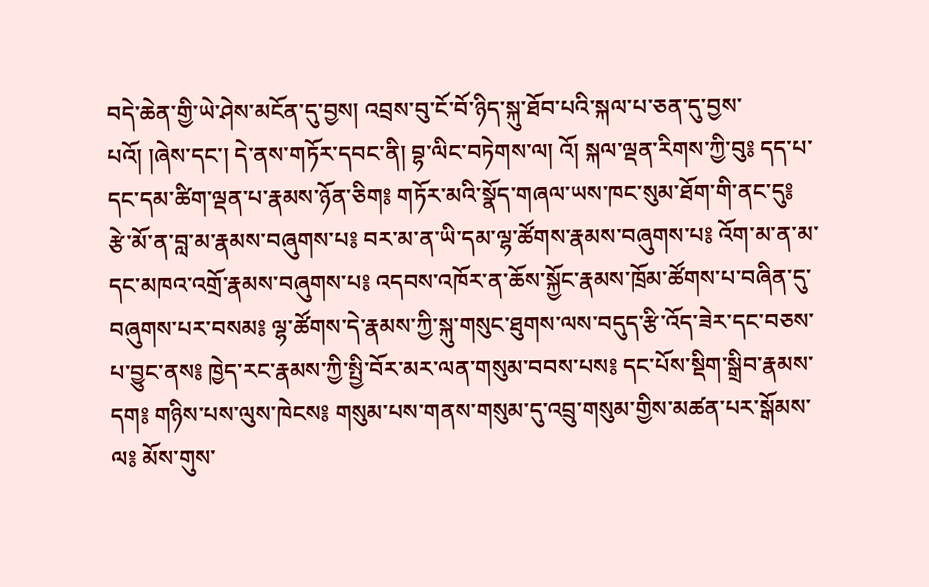བདེ་ཆེན་གྱི་ཡེ་ཤེས་མངོན་དུ་བྱས། འབྲས་བུ་ངོ་བོ་ཉིད་སྐུ་ཐོབ་པའི་སྐལ་པ་ཅན་དུ་བྱས་པའོ། །ཞེས་དང་། དེ་ནས་གཏོར་དབང་ནི། བྷ་ལིང་བཏེགས་ལ། འོ། སྐལ་ལྡན་རིགས་ཀྱི་བུ༔ དད་པ་དང་དམ་ཚིག་ལྡན་པ་རྣམས་ཉོན་ཅིག༔ གཏོར་མའི་སྣོད་གཞལ་ཡས་ཁང་སུམ་ཐོག་གི་ནང་དུ༔ རྩེ་མོ་ན་བླ་མ་རྣམས་བཞུགས་པ༔ བར་མ་ན་ཡི་དམ་ལྷ་ཚོགས་རྣམས་བཞུགས་པ༔ འོག་མ་ན་མ་དང་མཁའ་འགྲོ་རྣམས་བཞུགས་པ༔ འདབས་འཁོར་ན་ཆོས་སྐྱོང་རྣམས་ཁྲོམ་ཚོགས་པ་བཞིན་དུ་བཞུགས་པར་བསམ༔ ལྷ་ཚོགས་དེ་རྣམས་ཀྱི་སྐུ་གསུང་ཐུགས་ལས་བདུད་རྩི་འོད་ཟེར་དང་བཅས་པ་བྱུང་ནས༔ ཁྱེད་རང་རྣམས་ཀྱི་སྤྱི་བོར་མར་ལན་གསུམ་བབས་པས༔ དང་པོས་སྡིག་སྒྲིབ་རྣམས་དག༔ གཉིས་པས་ལུས་ཁེངས༔ གསུམ་པས་གནས་གསུམ་དུ་འབྲུ་གསུམ་གྱིས་མཚན་པར་སྒོམས་ལ༔ མོས་གུས་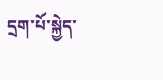དྲག་པོ་སྐྱེད་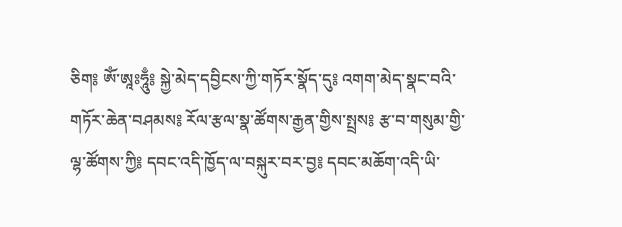ཅིག༔ ཨོཾ་ཨཱཿཧཱུྃ༔ སྐྱེ་མེད་དབྱིངས་ཀྱི་གཏོར་སྣོད་དུ༔ འགག་མེད་སྣང་བའི་གཏོར་ཆེན་བཤམས༔ རོལ་རྩལ་སྣ་ཚོགས་རྒྱན་གྱིས་སྤྲས༔ རྩ་བ་གསུམ་གྱི་ལྷ་ཚོགས་ཀྱི༔ དབང་འདི་ཁྱོད་ལ་བསྐུར་བར་བྱ༔ དབང་མཆོག་འདི་ཡི་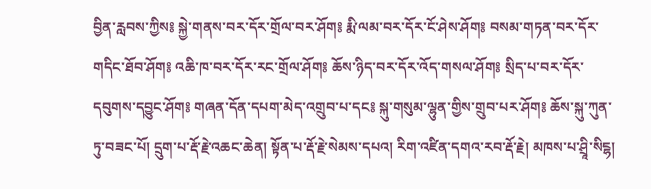བྱིན་རླབས་ཀྱིས༔ སྐྱེ་གནས་བར་དོར་གྲོལ་བར་ཤོག༔ རྨི་ལམ་བར་དོར་ངོ་ཤེས་ཤོག༔ བསམ་གཏན་བར་དོར་གདིང་ཐོབ་ཤོག༔ འཆི་ཁ་བར་དོར་རང་གྲོལ་ཤོག༔ ཆོས་ཉིད་བར་དོར་འོད་གསལ་ཤོག༔ སྲིད་པ་བར་དོར་དབུགས་དབྱུང་ཤོག༔ གཞན་དོན་དཔག་མེད་འགྲུབ་པ་དང༔ སྐུ་གསུམ་ལྷུན་གྱིས་གྲུབ་པར་ཤོག༔ ཆོས་སྐུ་ཀུན་ཏུ་བཟང་པོ། དྲུག་པ་རྡོ་རྗེ་འཆང་ཆེན། སྟོན་པ་རྡོ་རྗེ་སེམས་དཔའ། རིག་འཛིན་དགའ་རབ་རྡོ་རྗེ། མཁས་པ་ཤྲཱི་སིངྷ།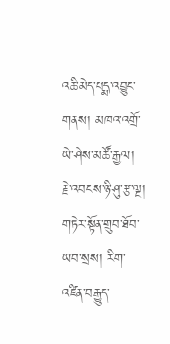འཆི་མེད་པདྨ་འབྱུང་གནས། མཁའ་འགྲོ་ཡེ་ཤེས་མཚོ་རྒྱལ། རྗེ་འབངས་ཉི་ཤུ་རྩ་ལྔ། གཏེར་སྟོན་གྲུབ་ཐོབ་ཡབ་སྲས། རིག་འཛིན་བརྒྱུད་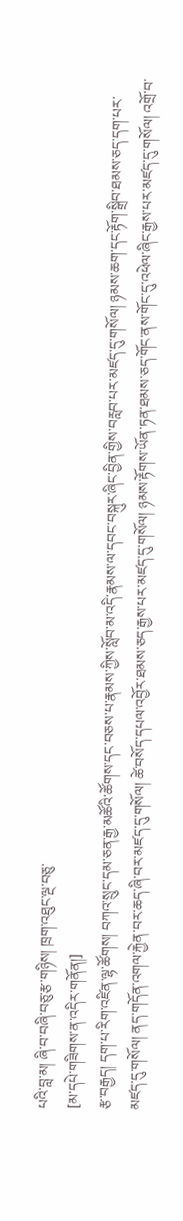པའི་བླ་མ། ཞི་བ་བཞི་བཅུ་རྩ་གཉིས། ཁྲག་འཐུང་ལྔ་བཅུ་
[མ་དཔེ་གཟིགས་ན་འདིར་གནོན།]
རྩ་བརྒྱད། དག་པ་རིག་འཛིན་ལྷ་ཚོགས། བཀའ་སྲུང་དམ་ཅན་རྒྱ་མཚོའི་ཚོགས་དང་བཅས་པ་རྣམས་ཀྱིས་སློབ་མ་འདི་རྣམས་ལ་དབང་བསྐུར་ཞིང་བྱིན་གྱིས་བརླབ་པར་མཛད་དུ་གསོལ། ཉམས་ཆག་དང་རྟོག་སྒྲིབ་ཐམས་ཅད་དག་པར་མཛད་དུ་གསོལ། ནད་གདོན་འགལ་རྐྱེན་བར་ཆད་ཞི་བར་མཛད་དུ་གསོལ། ཚེ་བསོད་དཔལ་འབྱོར་ཐམས་ཅད་རྒྱས་པར་མཛད་དུ་གསོལ། ཉམས་རྟོགས་ཡོན་ཏན་ཐམས་ཅད་གོང་ནས་གོང་དུ་འཕེལ་ཞིང་རྒྱས་པར་མཛད་དུ་གསོལ། འགྲོ་བ་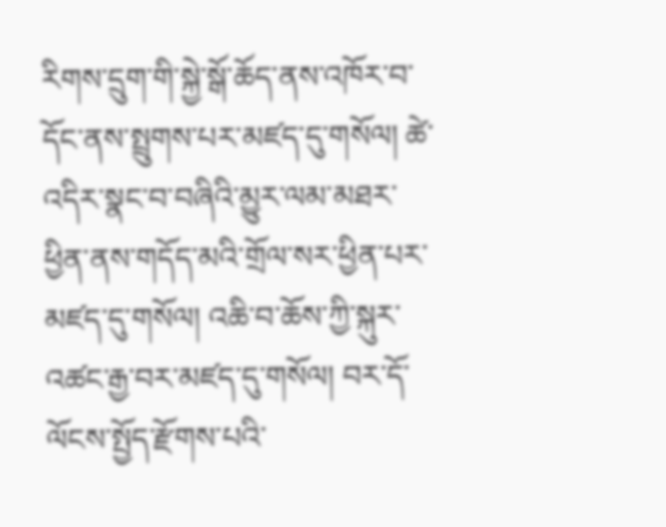རིགས་དྲུག་གི་སྐྱེ་སྒོ་ཆོད་ནས་འཁོར་བ་དོང་ནས་སྤྲུགས་པར་མཛད་དུ་གསོལ། ཚེ་འདིར་སྣང་བ་བཞིའི་མྱུར་ལམ་མཐར་ཕྱིན་ནས་གདོད་མའི་གྲོལ་སར་ཕྱིན་པར་མཛད་དུ་གསོལ། འཆི་བ་ཆོས་ཀྱི་སྐུར་འཚང་རྒྱ་བར་མཛད་དུ་གསོལ། བར་དོ་ལོངས་སྤྱོད་རྫོགས་པའི་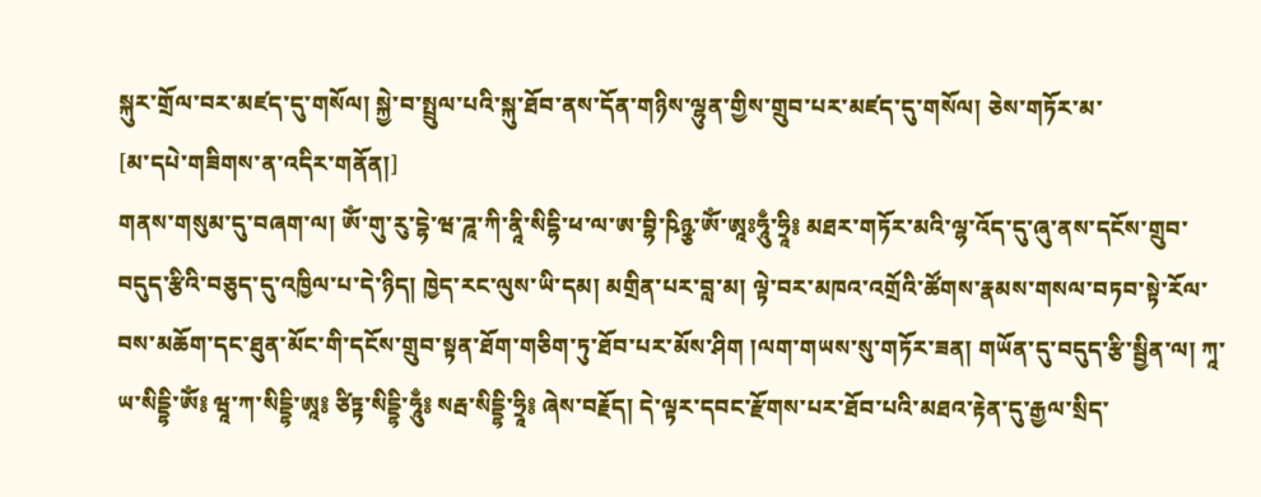སྐུར་གྲོལ་བར་མཛད་དུ་གསོལ། སྐྱེ་བ་སྤྲུལ་པའི་སྐུ་ཐོབ་ནས་དོན་གཉིས་ལྷུན་གྱིས་གྲུབ་པར་མཛད་དུ་གསོལ། ཅེས་གཏོར་མ་
[མ་དཔེ་གཟིགས་ན་འདིར་གནོན།]
གནས་གསུམ་དུ་བཞག་ལ། ཨོཾ་གུ་རུ་དྷེ་ཝ་ཌཱ་ཀི་ནཱི་སིདྷི་ཕ་ལ་ཨ་བྷི་ཥིཉྩ་ཨོཾ་ཨཱཿཧཱུྃ་ཧྲཱི༔ མཐར་གཏོར་མའི་ལྷ་འོད་དུ་ཞུ་ནས་དངོས་གྲུབ་བདུད་རྩིའི་བཅུད་དུ་འཁྱིལ་པ་དེ་ཉིད། ཁྱེད་རང་ལུས་ཡི་དམ། མགྲིན་པར་བླ་མ། ལྟེ་བར་མཁའ་འགྲོའི་ཚོགས་རྣམས་གསལ་བཏབ་སྟེ་རོལ་བས་མཆོག་དང་ཐུན་མོང་གི་དངོས་གྲུབ་སྟན་ཐོག་གཅིག་ཏུ་ཐོབ་པར་མོས་ཤིག །ལག་གཡས་སུ་གཏོར་ཟན། གཡོན་དུ་བདུད་རྩི་སྦྱིན་ལ། ཀཱ་ཡ་སིདྡྷི་ཨོཾ༔ ཝཱ་ཀ་སིདྡྷི་ཨཱ༔ ཙིཏྟ་སིདྡྷི་ཧཱུྃ༔ སརྦ་སིདྡྷི་ཧྲཱི༔ ཞེས་བརྗོད། དེ་ལྟར་དབང་རྫོགས་པར་ཐོབ་པའི་མཐའ་རྟེན་དུ་རྒྱལ་སྲིད་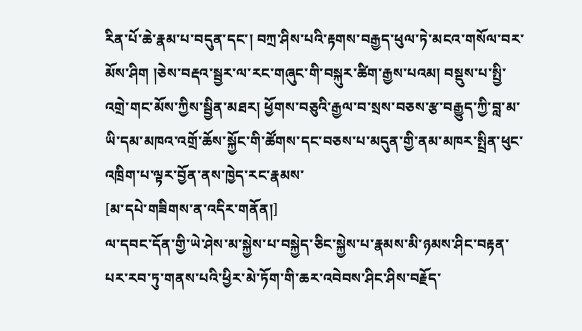རིན་པོ་ཆེ་རྣམ་པ་བདུན་དང་། བཀྲ་ཤིས་པའི་རྟགས་བརྒྱད་ཕུལ་ཏེ་མངའ་གསོལ་བར་མོས་ཤིག །ཅེས་བརྡའ་སྦྱར་ལ་རང་གཞུང་གི་བསྐུར་ཚིག་རྒྱས་པའམ། བསྡུས་པ་སྤྱི་འགྲེ་གང་མོས་ཀྱིས་སྦྱིན་མཐར། ཕྱོགས་བཅུའི་རྒྱལ་བ་སྲས་བཅས་རྩ་བརྒྱུད་ཀྱི་བླ་མ་ཡི་དམ་མཁའ་འགྲོ་ཆོས་སྐྱོང་གི་ཚོགས་དང་བཅས་པ་མདུན་གྱི་ནམ་མཁར་སྤྲིན་ཕུང་འཁྲིག་པ་ལྟར་བྱོན་ནས་ཁྱེད་རང་རྣམས་
[མ་དཔེ་གཟིགས་ན་འདིར་གནོན།]
ལ་དབང་དོན་གྱི་ཡེ་ཤེས་མ་སྐྱེས་པ་བསྐྱེད་ཅིང་སྐྱེས་པ་རྣམས་མི་ཉམས་ཤིང་བརྟན་པར་རབ་ཏུ་གནས་པའི་ཕྱིར་མེ་ཏོག་གི་ཆར་འབེབས་ཤིང་ཤིས་བརྗོད་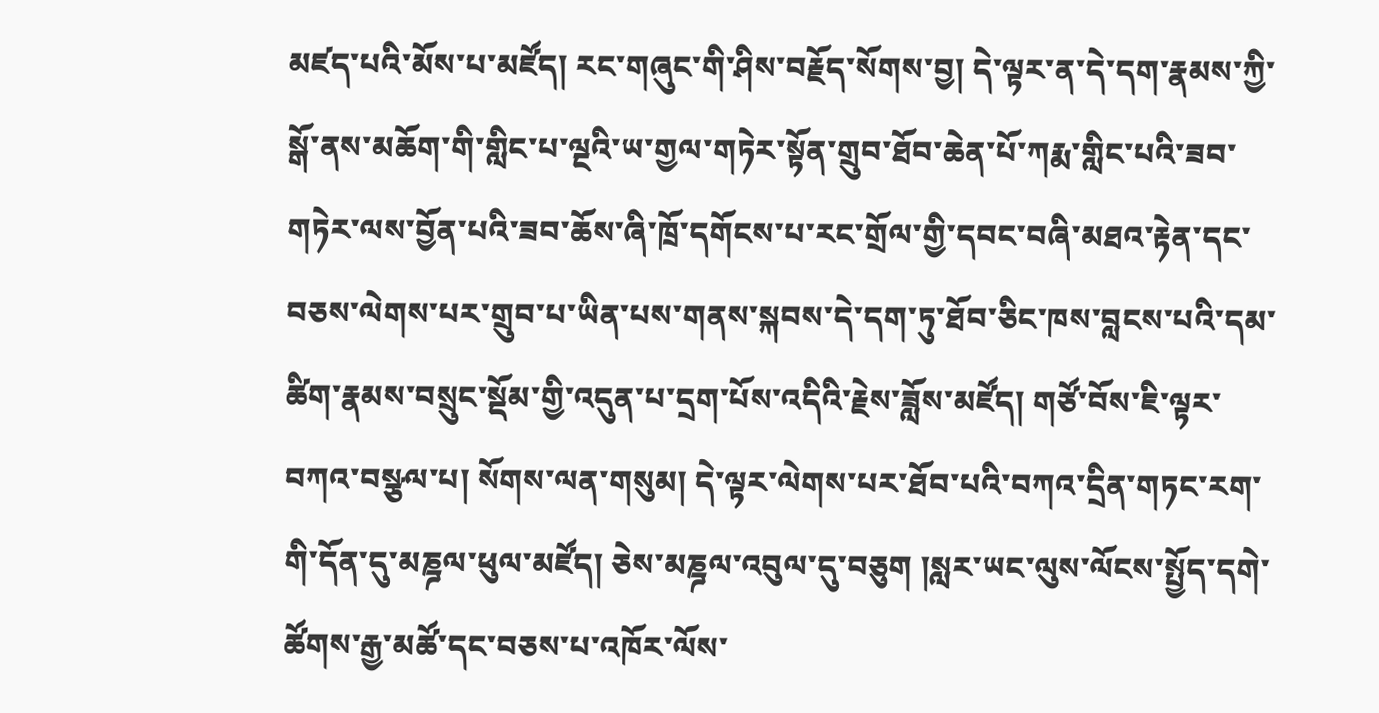མཛད་པའི་མོས་པ་མཛོད། རང་གཞུང་གི་ཤིས་བརྗོད་སོགས་བྱ། དེ་ལྟར་ན་དེ་དག་རྣམས་ཀྱི་སྒོ་ནས་མཆོག་གི་གླིང་པ་ལྔའི་ཡ་གྱལ་གཏེར་སྟོན་གྲུབ་ཐོབ་ཆེན་པོ་ཀརྨ་གླིང་པའི་ཟབ་གཏེར་ལས་བྱོན་པའི་ཟབ་ཆོས་ཞི་ཁྲོ་དགོངས་པ་རང་གྲོལ་གྱི་དབང་བཞི་མཐའ་རྟེན་དང་བཅས་ལེགས་པར་གྲུབ་པ་ཡིན་པས་གནས་སྐབས་དེ་དག་ཏུ་ཐོབ་ཅིང་ཁས་བླངས་པའི་དམ་ཚིག་རྣམས་བསྲུང་སྡོམ་གྱི་འདུན་པ་དྲག་པོས་འདིའི་རྗེས་ཟློས་མཛོད། གཙོ་བོས་ཇི་ལྟར་བཀའ་བསྩལ་པ། སོགས་ལན་གསུམ། དེ་ལྟར་ལེགས་པར་ཐོབ་པའི་བཀའ་དྲིན་གཏང་རག་གི་དོན་དུ་མཎྜལ་ཕུལ་མཛོད། ཅེས་མཎྜལ་འབུལ་དུ་བཅུག །སླར་ཡང་ལུས་ལོངས་སྤྱོད་དགེ་ཚོགས་རྒྱ་མཚོ་དང་བཅས་པ་འཁོར་ལོས་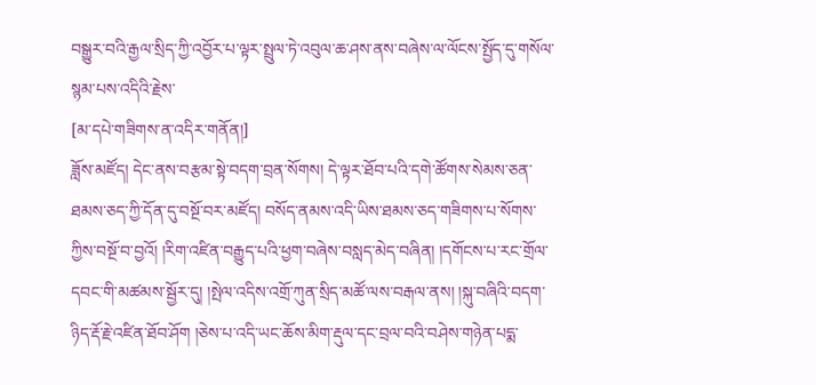བསྒྱུར་བའི་རྒྱལ་སྲིད་ཀྱི་འབྱོར་པ་ལྟར་སྤྲུལ་ཏེ་འབུལ་ཆ་ཤས་ནས་བཞེས་ལ་ལོངས་སྤྱོད་དུ་གསོལ་སྙམ་པས་འདིའི་རྗེས་
[མ་དཔེ་གཟིགས་ན་འདིར་གནོན།]
ཟློས་མཛོད། དེང་ནས་བརྩམ་སྟེ་བདག་བྲན་སོགས། དེ་ལྟར་ཐོབ་པའི་དགེ་ཚོགས་སེམས་ཅན་ཐམས་ཅད་ཀྱི་དོན་དུ་བསྔོ་བར་མཛོད། བསོད་ནམས་འདི་ཡིས་ཐམས་ཅད་གཟིགས་པ་སོགས་ཀྱིས་བསྔོ་བ་བྱའོ། །རིག་འཛིན་བརྒྱུད་པའི་ཕྱག་བཞེས་བསླད་མེད་བཞིན། །དགོངས་པ་རང་གྲོལ་དབང་གི་མཚམས་སྦྱོར་དུ། །སྤེལ་འདིས་འགྲོ་ཀུན་སྲིད་མཚོ་ལས་བརྒལ་ནས། །སྐུ་བཞིའི་བདག་ཉིད་རྡོ་རྗེ་འཛིན་ཐོབ་ཤོག །ཅེས་པ་འདི་ཡང་ཆོས་མིག་རྡུལ་དང་བྲལ་བའི་བཤེས་གཉེན་པདྨ་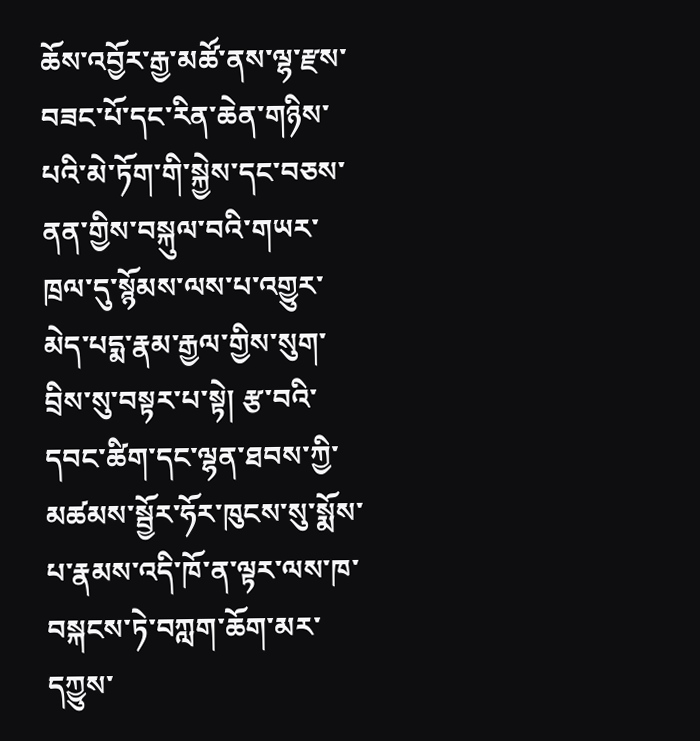ཆོས་འབྱོར་རྒྱ་མཚོ་ནས་ལྷ་རྫས་བཟང་པོ་དང་རིན་ཆེན་གཉིས་པའི་མེ་ཏོག་གི་སྐྱེས་དང་བཅས་ནན་གྱིས་བསྐུལ་བའི་གཡར་ཁྲལ་དུ་སྙོམས་ལས་པ་འགྱུར་མེད་པདྨ་རྣམ་རྒྱལ་གྱིས་སུག་བྲིས་སུ་བསྟར་པ་སྟེ། རྩ་བའི་དབང་ཚིག་དང་ལྷན་ཐབས་ཀྱི་མཚམས་སྦྱོར་ཧོར་ཁུངས་སུ་སྨོས་པ་རྣམས་འདི་ཁོ་ན་ལྟར་ལས་ཁ་བསྐངས་ཏེ་བཀླག་ཆོག་མར་དཀྱུས་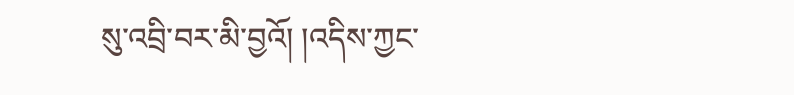སུ་འབྲི་བར་མི་བྱའོ། །འདིས་ཀྱང་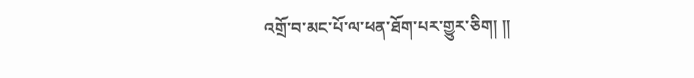འགྲོ་བ་མང་པོ་ལ་ཕན་ཐོག་པར་གྱུར་ཅིག། །།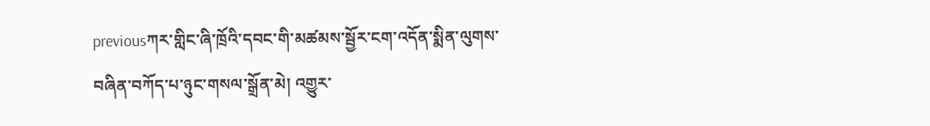previousཀར་གླིང་ཞི་ཁྲོའི་དབང་གི་མཚམས་སྦྱོར་ངག་འདོན་སྨིན་ལུགས་བཞིན་བཀོད་པ་ཉུང་གསལ་སྒྲོན་མེ། འགྱུར་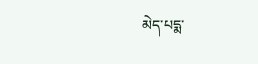མེད་པདྨ་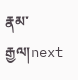རྣམ་རྒྱལ།next